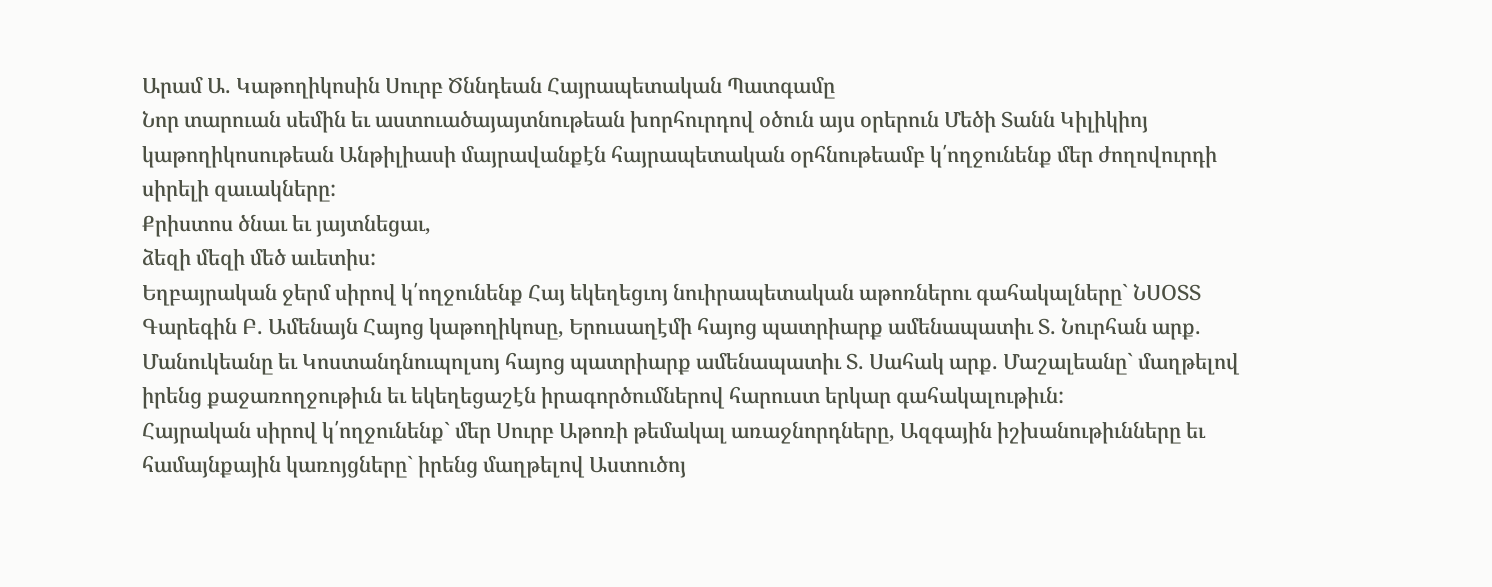Արամ Ա. Կաթողիկոսին Սուրբ Ծննդեան Հայրապետական Պատգամը
Նոր տարուան սեմին եւ աստուածայայտնութեան խորհուրդով օծուն այս օրերուն Մեծի Տանն Կիլիկիոյ կաթողիկոսութեան Անթիլիասի մայրավանքէն հայրապետական օրհնութեամբ կ՛ողջունենք մեր ժողովուրդի սիրելի զաւակները:
Քրիստոս ծնաւ եւ յայտնեցաւ,
ձեզի մեզի մեծ աւետիս:
Եղբայրական ջերմ սիրով կ՛ողջունենք Հայ եկեղեցւոյ նուիրապետական աթոռներու գահակալները` ՆՍՕՏՏ Գարեգին Բ. Ամենայն Հայոց կաթողիկոսը, Երուսաղէմի հայոց պատրիարք ամենապատիւ Տ. Նուրհան արք. Մանուկեանը եւ Կոստանդնուպոլսոյ հայոց պատրիարք ամենապատիւ Տ. Սահակ արք. Մաշալեանը` մաղթելով իրենց քաջառողջութիւն եւ եկեղեցաշէն իրագործումներով հարուստ երկար գահակալութիւն:
Հայրական սիրով կ՛ողջունենք` մեր Սուրբ Աթոռի թեմակալ առաջնորդները, Ազգային իշխանութիւնները եւ համայնքային կառոյցները` իրենց մաղթելով Աստուծոյ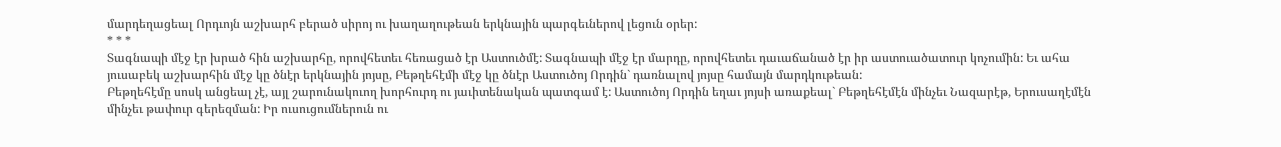մարդեղացեալ Որդւոյն աշխարհ բերած սիրոյ ու խաղաղութեան երկնային պարգեւներով լեցուն օրեր:
* * *
Տագնապի մէջ էր խրած հին աշխարհը, որովհետեւ հեռացած էր Աստուծմէ: Տագնապի մէջ էր մարդը, որովհետեւ դաւաճանած էր իր աստուածատուր կոչումին: Եւ ահա յուսաբեկ աշխարհին մէջ կը ծնէր երկնային յոյսը, Բեթղեհէմի մէջ կը ծնէր Աստուծոյ Որդին` դառնալով յոյսը համայն մարդկութեան:
Բեթղեհէմը սոսկ անցեալ չէ, այլ շարունակուող խորհուրդ ու յաւիտենական պատգամ է: Աստուծոյ Որդին եղաւ յոյսի առաքեալ` Բեթղեհէմէն մինչեւ Նազարէթ, Երուսաղէմէն մինչեւ թափուր գերեզման: Իր ուսուցումներուն ու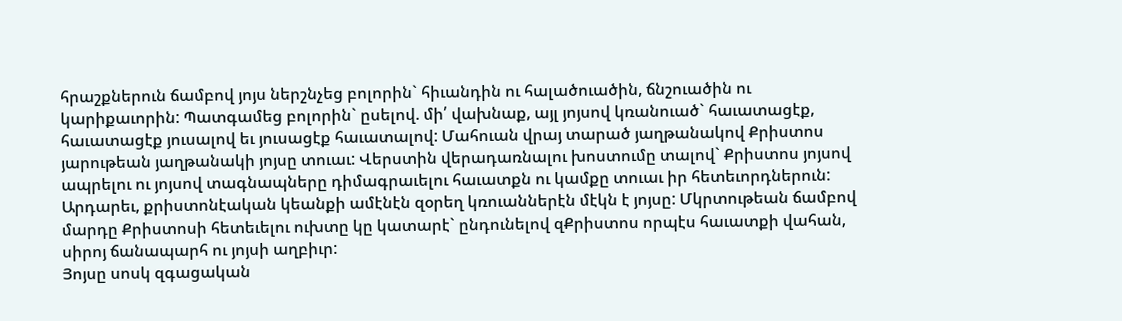հրաշքներուն ճամբով յոյս ներշնչեց բոլորին` հիւանդին ու հալածուածին, ճնշուածին ու կարիքաւորին: Պատգամեց բոլորին` ըսելով. մի՛ վախնաք, այլ յոյսով կռանուած` հաւատացէք, հաւատացէք յուսալով եւ յուսացէք հաւատալով: Մահուան վրայ տարած յաղթանակով Քրիստոս յարութեան յաղթանակի յոյսը տուաւ: Վերստին վերադառնալու խոստումը տալով` Քրիստոս յոյսով ապրելու ու յոյսով տագնապները դիմագրաւելու հաւատքն ու կամքը տուաւ իր հետեւորդներուն:
Արդարեւ, քրիստոնէական կեանքի ամէնէն զօրեղ կռուաններէն մէկն է յոյսը: Մկրտութեան ճամբով մարդը Քրիստոսի հետեւելու ուխտը կը կատարէ` ընդունելով զՔրիստոս որպէս հաւատքի վահան, սիրոյ ճանապարհ ու յոյսի աղբիւր:
Յոյսը սոսկ զգացական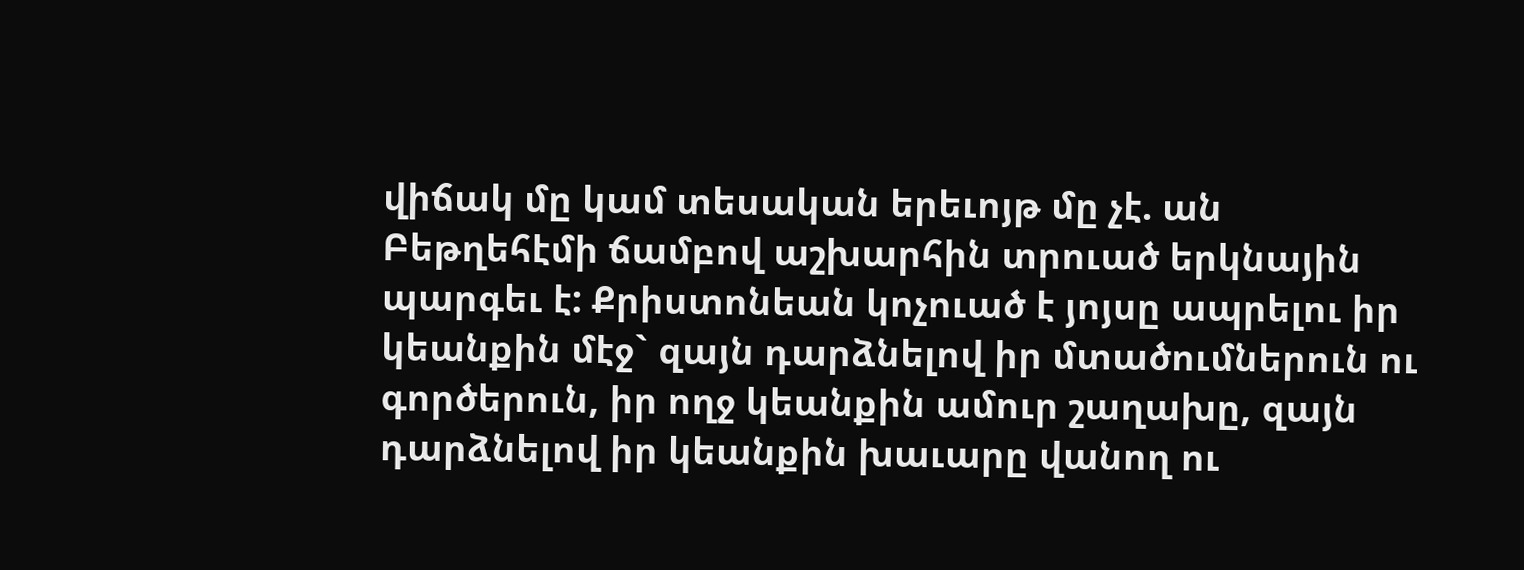վիճակ մը կամ տեսական երեւոյթ մը չէ. ան Բեթղեհէմի ճամբով աշխարհին տրուած երկնային պարգեւ է: Քրիստոնեան կոչուած է յոյսը ապրելու իր կեանքին մէջ` զայն դարձնելով իր մտածումներուն ու գործերուն, իր ողջ կեանքին ամուր շաղախը, զայն դարձնելով իր կեանքին խաւարը վանող ու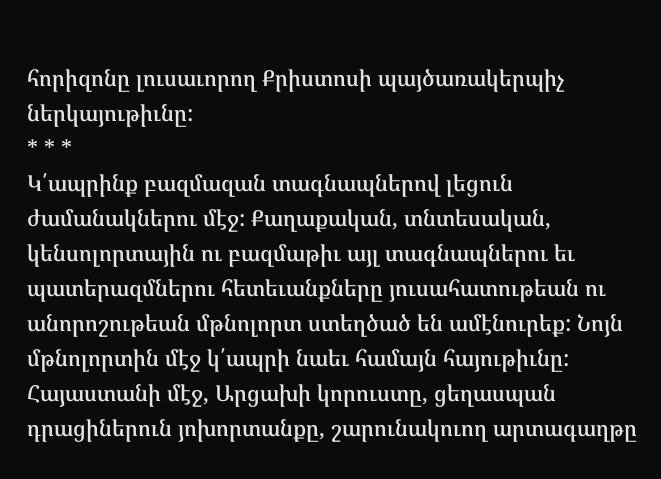հորիզոնը լուսաւորող Քրիստոսի պայծառակերպիչ ներկայութիւնը:
* * *
Կ՛ապրինք բազմազան տագնապներով լեցուն ժամանակներու մէջ: Քաղաքական, տնտեսական, կենսոլորտային ու բազմաթիւ այլ տագնապներու եւ պատերազմներու հետեւանքները յուսահատութեան ու անորոշութեան մթնոլորտ ստեղծած են ամէնուրեք: Նոյն մթնոլորտին մէջ կ՛ապրի նաեւ համայն հայութիւնը:
Հայաստանի մէջ, Արցախի կորուստը, ցեղասպան դրացիներուն յոխորտանքը, շարունակուող արտագաղթը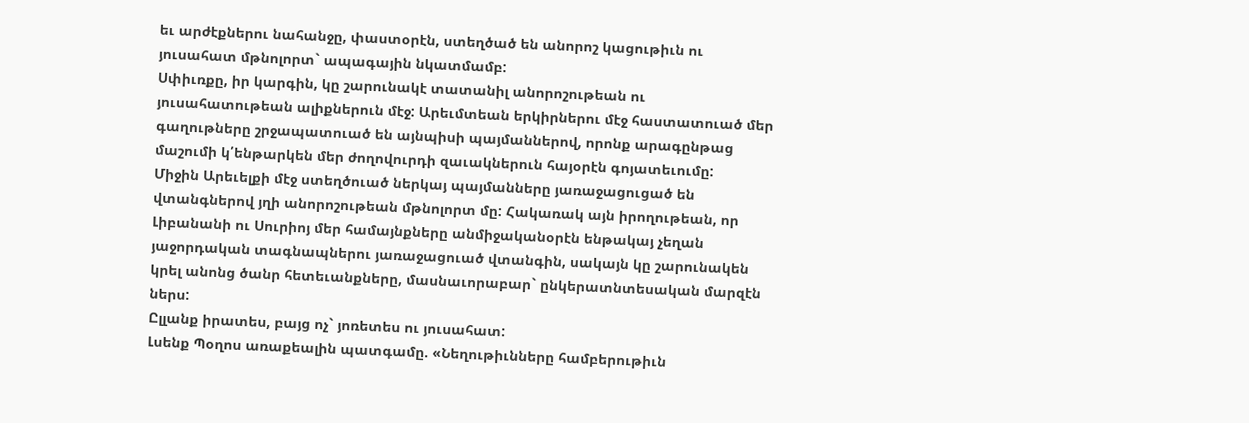եւ արժէքներու նահանջը, փաստօրէն, ստեղծած են անորոշ կացութիւն ու յուսահատ մթնոլորտ` ապագային նկատմամբ:
Սփիւռքը, իր կարգին, կը շարունակէ տատանիլ անորոշութեան ու յուսահատութեան ալիքներուն մէջ: Արեւմտեան երկիրներու մէջ հաստատուած մեր գաղութները շրջապատուած են այնպիսի պայմաններով, որոնք արագընթաց մաշումի կ՛ենթարկեն մեր ժողովուրդի զաւակներուն հայօրէն գոյատեւումը:
Միջին Արեւելքի մէջ ստեղծուած ներկայ պայմանները յառաջացուցած են վտանգներով յղի անորոշութեան մթնոլորտ մը: Հակառակ այն իրողութեան, որ Լիբանանի ու Սուրիոյ մեր համայնքները անմիջականօրէն ենթակայ չեղան յաջորդական տագնապներու յառաջացուած վտանգին, սակայն կը շարունակեն կրել անոնց ծանր հետեւանքները, մասնաւորաբար` ընկերատնտեսական մարզէն ներս:
Ըլլանք իրատես, բայց ոչ` յոռետես ու յուսահատ:
Լսենք Պօղոս առաքեալին պատգամը. «Նեղութիւնները համբերութիւն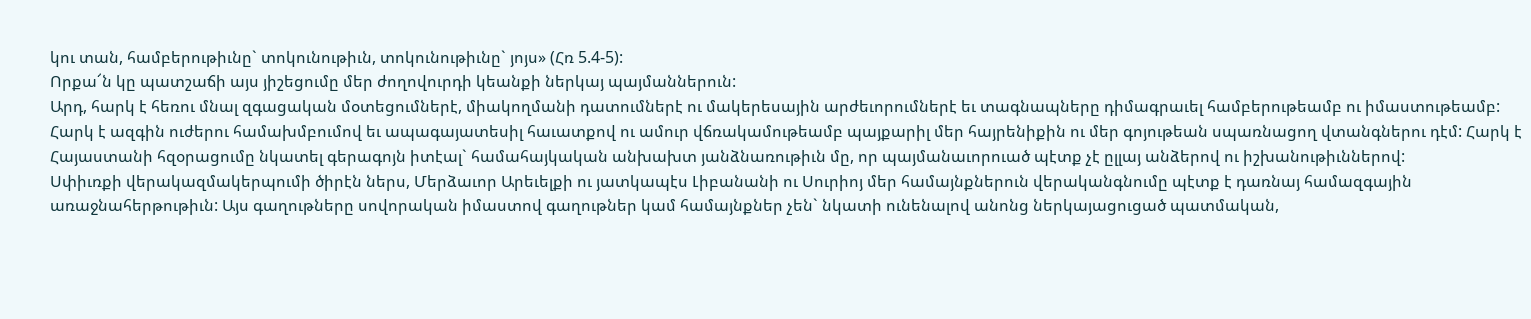կու տան, համբերութիւնը` տոկունութիւն, տոկունութիւնը` յոյս» (Հռ 5.4-5):
Որքա՜ն կը պատշաճի այս յիշեցումը մեր ժողովուրդի կեանքի ներկայ պայմաններուն:
Արդ, հարկ է հեռու մնալ զգացական մօտեցումներէ, միակողմանի դատումներէ ու մակերեսային արժեւորումներէ եւ տագնապները դիմագրաւել համբերութեամբ ու իմաստութեամբ: Հարկ է ազգին ուժերու համախմբումով եւ ապագայատեսիլ հաւատքով ու ամուր վճռակամութեամբ պայքարիլ մեր հայրենիքին ու մեր գոյութեան սպառնացող վտանգներու դէմ: Հարկ է Հայաստանի հզօրացումը նկատել գերագոյն իտէալ` համահայկական անխախտ յանձնառութիւն մը, որ պայմանաւորուած պէտք չէ ըլլայ անձերով ու իշխանութիւններով:
Սփիւռքի վերակազմակերպումի ծիրէն ներս, Մերձաւոր Արեւելքի ու յատկապէս Լիբանանի ու Սուրիոյ մեր համայնքներուն վերականգնումը պէտք է դառնայ համազգային առաջնահերթութիւն: Այս գաղութները սովորական իմաստով գաղութներ կամ համայնքներ չեն` նկատի ունենալով անոնց ներկայացուցած պատմական,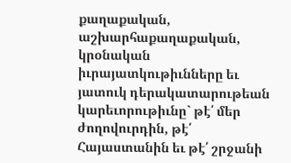քաղաքական, աշխարհաքաղաքական, կրօնական իւրայատկութիւնները եւ յատուկ դերակատարութեան կարեւորութիւնը` թէ՛ մեր ժողովուրդին, թէ՛ Հայաստանին եւ թէ՛ շրջանի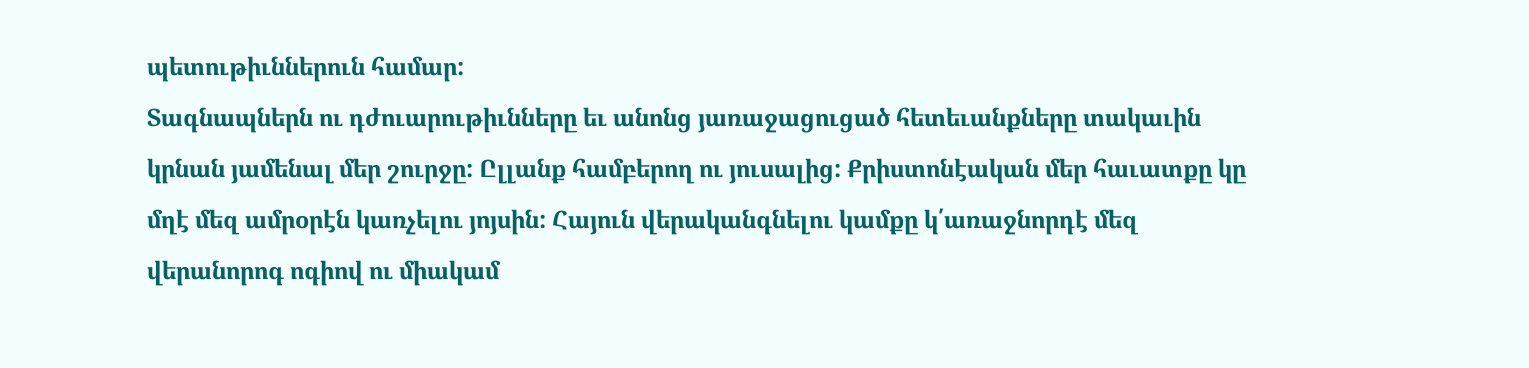պետութիւններուն համար:
Տագնապներն ու դժուարութիւնները եւ անոնց յառաջացուցած հետեւանքները տակաւին կրնան յամենալ մեր շուրջը: Ըլլանք համբերող ու յուսալից: Քրիստոնէական մեր հաւատքը կը մղէ մեզ ամրօրէն կառչելու յոյսին: Հայուն վերականգնելու կամքը կ՛առաջնորդէ մեզ վերանորոգ ոգիով ու միակամ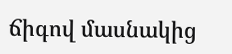ճիգով մասնակից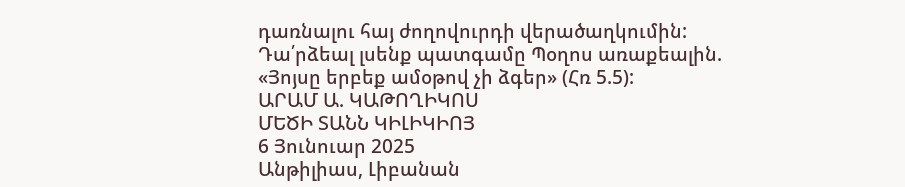դառնալու հայ ժողովուրդի վերածաղկումին:
Դա՛րձեալ լսենք պատգամը Պօղոս առաքեալին. «Յոյսը երբեք ամօթով չի ձգեր» (Հռ 5.5):
ԱՐԱՄ Ա. ԿԱԹՈՂԻԿՈՍ
ՄԵԾԻ ՏԱՆՆ ԿԻԼԻԿԻՈՅ
6 Յունուար 2025
Անթիլիաս, Լիբանան